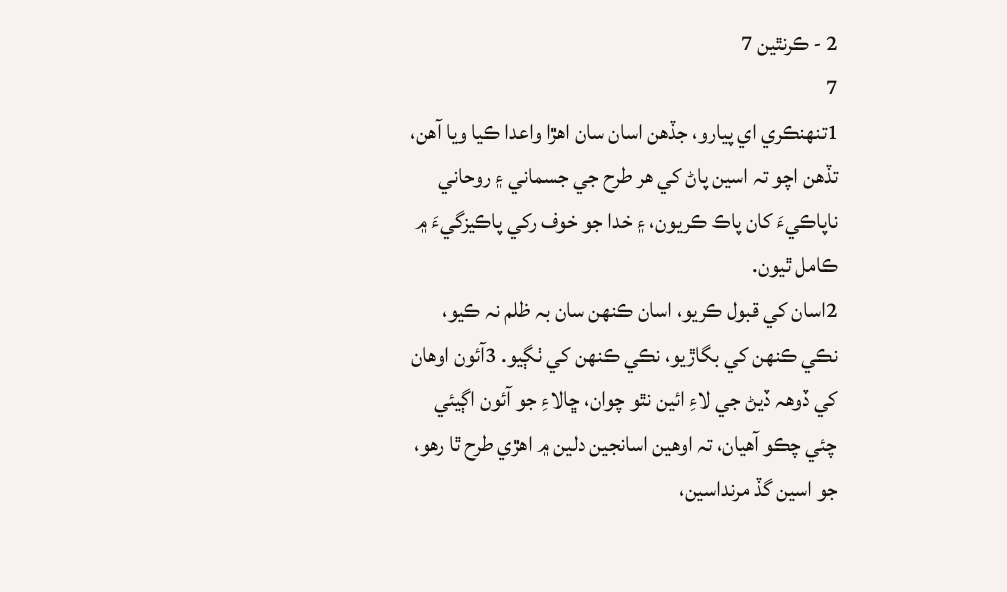2 - ڪرنٿين 7
7
1تنهنڪري اي پيارو، جڏهن اسان سان اهڙا واعدا ڪيا ويا آهن، تڏهن اچو تہ اسين پاڻ کي هر طرح جي جسماني ۽ روحاني ناپاڪيءَ کان پاڪ ڪريون، ۽ خدا جو خوف رکي پاڪيزگيءَ ۾ ڪامل ٿيون.
2اسان کي قبول ڪريو، اسان ڪنهن سان بہ ظلم نہ ڪيو، نڪي ڪنهن کي بگاڙيو، نڪي ڪنهن کي ٺڳيو. 3آئون اوهان کي ڏوهہ ڏيڻ جي لاءِ ائين نٿو چوان، ڇالاءِ جو آئون اڳيئي چئي چڪو آهيان، تہ اوهين اسانجين دلين ۾ اهڙي طرح ٿا رهو، جو اسين گڏ مرنداسين،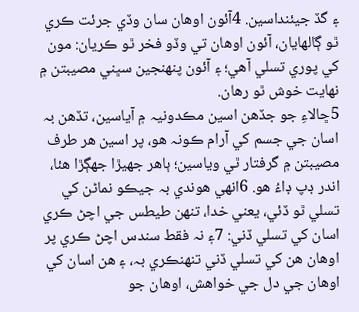۽ گڏ جيئنداسين. 4آئون اوهان سان وڏي جرئت ڪري ٿو ڳالهايان، آئون اوهان تي وڏو فخر ٿو ڪريان: مون کي پوري تسلي آهي؛ ۽ آئون پنهنجين سڀني مصيبتن ۾ نهايت خوش ٿو رهان.
5ڇالاءِ جو جڏهن اسين مڪدونيہ ۾ آياسين، تڏهن بہ اسان جي جسم کي آرام ڪونہ هو، پر اسين هر طرف مصيبتن ۾ گرفتار ٿي وياسين؛ ٻاهر جهيڙا جهڳڙا هئا، اندر ڊپ ڊاءُ هو. 6انهي هوندي بہ جيڪو نماڻن کي تسلي ٿو ڏئي، يعني خدا، تنهن طيطس جي اچڻ ڪري اسان کي تسلي ڏني: 7۽ نہ فقط سندس اچڻ ڪري پر اوهان هن کي تسلي ڏني تنهنڪري بہ، ۽ هن اسان کي اوهان جي دل جي خواهش، اوهان جو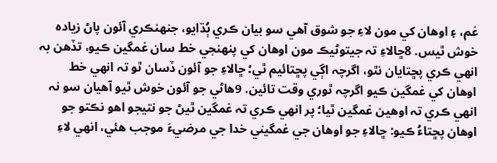غم، ۽ اوهان کي مون لاءِ جو شوق آهي سو بيان ڪري ٻُڌايو، جنهنڪري آئون پاڻ زيادہ خوش ٿيس. 8ڇالاءِ تہ جيتوڻيڪ مون اوهان کي پنهنجي خط سان غمگين ڪيو، تڏهن بہ انهي ڪري پڇتايان نٿو، اگرچہ اڳي پڇتائيم ٿي؛ ڇالاءِ جو آئون ڏسان ٿو تہ انهي خط اوهان کي غمگين ڪيو اگرچہ ٿوري وقت تائين. 9هاڻي جو آئون خوش ٿيو آهيان سو نہ انهي ڪري تہ اوهين غمگين ٿيا؛ پر انهي ڪري تہ غمگين ٿيڻ جو نتيجو اهو نڪتو جو اوهان پڇتاءُ ڪيو: ڇالاءِ جو اوهان جي غمگيني خدا جي مرضيءَ موجب هئي، انهي لاءِ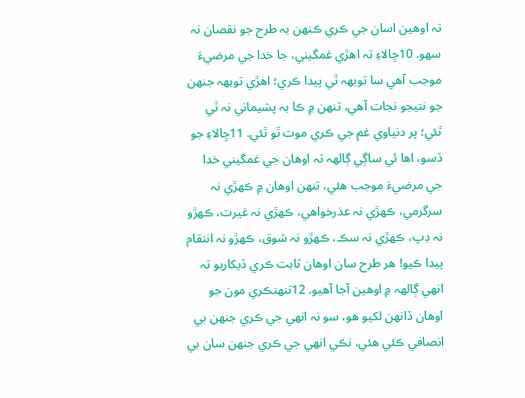تہ اوهين اسان جي ڪري ڪنهن بہ طرح جو نقصان نہ سهو. 10ڇالاءِ تہ اهڙي غمگيني، جا خدا جي مرضيءَ موجب آهي سا توبهہ ٿي پيدا ڪري؛ اهڙي توبهہ جنهن جو نتيجو نجات آهي، تنهن ۾ ڪا بہ پشيماني نہ ٿي ٿئي؛ پر دنياوي غم جي ڪري موت ٿو ٿئي. 11ڇالاءِ جو ڏسو، اها ئي ساڳي ڳالهہ تہ اوهان جي غمگيني خدا جي مرضيءَ موجب هئي، تنهن اوهان ۾ ڪهڙي نہ سرگرمي، ڪهڙي نہ عذرخواهي، ڪهڙي نہ غيرت، ڪهڙو نہ ڊپ، ڪهڙي نہ سڪ، ڪهڙو نہ شوق، ڪهڙو نہ انتقام پيدا ڪيو! هر طرح سان اوهان ثابت ڪري ڏيکاريو تہ انهي ڳالهہ ۾ اوهين آجا آهيو. 12تنهنڪري مون جو اوهان ڏانهن لکيو هو، سو نہ انهي جي ڪري جنهن بي انصافي ڪئي هئي، نڪي انهي جي ڪري جنهن سان بي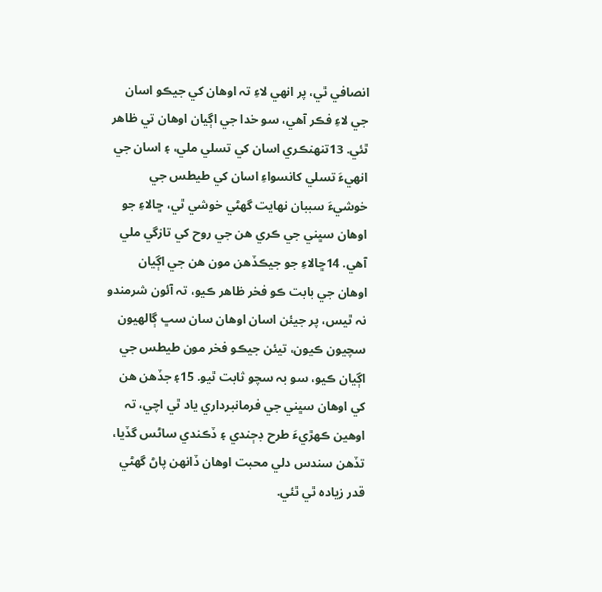انصافي ٿي، پر انهي لاءِ تہ اوهان کي جيڪو اسان جي لاءِ فڪر آهي، سو خدا جي اڳيان اوهان تي ظاهر ٿئي. 13تنهنڪري اسان کي تسلي ملي، ۽ اسان جي انهيءَ تسلي کانسواءِ اسان کي طيطس جي خوشيءَ سببان نهايت گهڻي خوشي ٿي، ڇالاءِ جو اوهان سڀني جي ڪري هن جي روح کي تازگي ملي آهي. 14ڇالاءِ جو جيڪڏهن مون هن جي اڳيان اوهان جي بابت ڪو فخر ظاهر ڪيو، تہ آئون شرمندو نہ ٿيس، پر جيئن اسان اوهان سان سڀ ڳالهيون سچيون ڪيون، تيئن جيڪو فخر مون طيطس جي اڳيان ڪيو، سو بہ سچو ثابت ٿيو. 15۽ جڏهن هن کي اوهان سڀني جي فرمانبرداري ياد ٿي اچي، تہ اوهين ڪهڙيءَ طرح ڊڄندي ۽ ڏڪندي ساڻس گڏيا، تڏهن سندس دلي محبت اوهان ڏانهن پاڻ گهڻي قدر زيادہ ٿي ٿئي.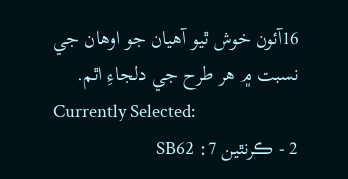16آئون خوش ٿيو آهيان جو اوهان جي نسبت ۾ هر طرح جي دلجاءِ اٿم.
Currently Selected:
2 - ڪرنٿين 7: SB62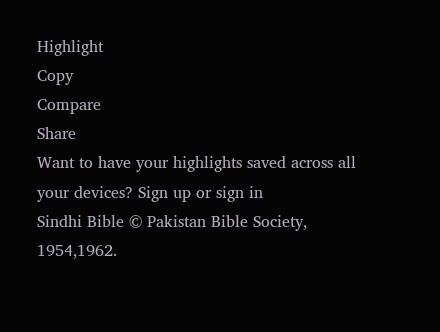Highlight
Copy
Compare
Share
Want to have your highlights saved across all your devices? Sign up or sign in
Sindhi Bible © Pakistan Bible Society, 1954,1962.